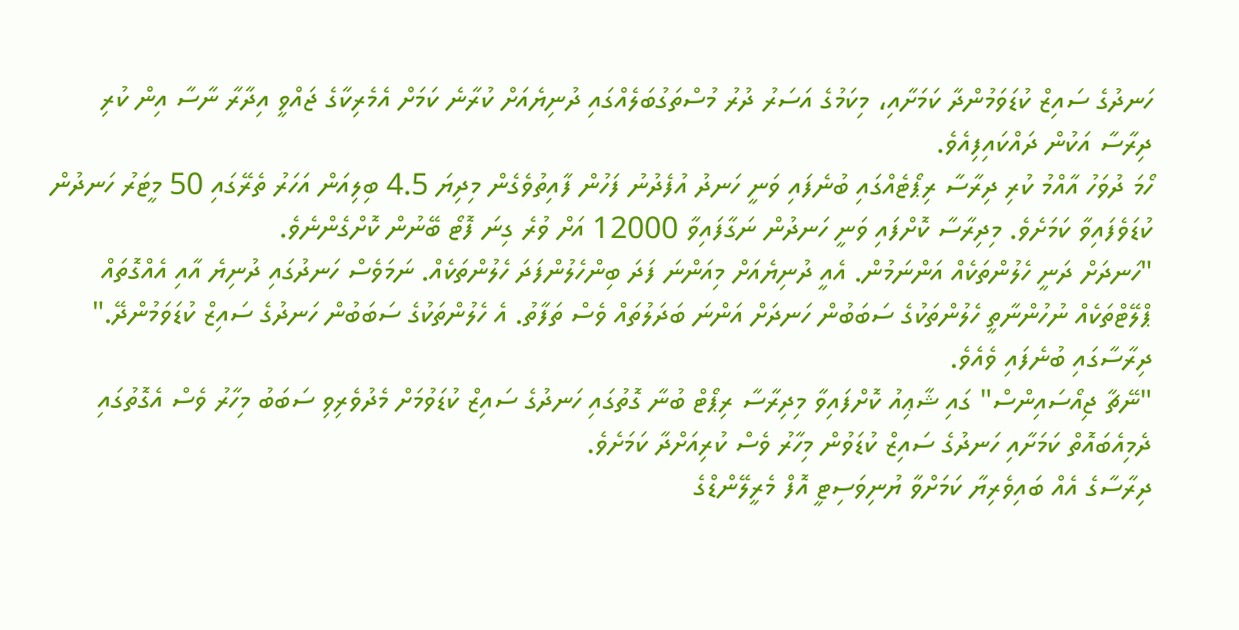ހަނދުގެ ސައިޒް ކުޑަވަމުންދާ ކަމަށާއި، މިކަމުގެ އަސަރު ދުރު މުސްތަގުބަލެއްގައި ދުނިޔެއަށް ކުރާނެ ކަމަށް އެމެރިކާގެ ޖައްވީ އިދާރާ ނާސާ އިން ކުރި ދިރާސާ އަކުން ދައްކައިފިއެވެ.
ހޯމަ ދުވަހު އާއްމު ކުރި ދިރާސާ ރިޕޯޓެއްގައި ބުނެފައި ވަނީ ހަނދު އުފެދުނު ފަހުން ފާއިތުވެގެން މިދިޔަ 4.5 ބިލިއަން އަހަރު ތެރޭގައި 50 މީޓަރު ހަނދުން ކުޑަވެފައިވާ ކަމަށެވެ. މިދިރާސާ ކޮށްފައި ވަނީ ހަނދުން ނަގާފައިވާ 12000 އަށް ވުރެ ގިނަ ފޮޓޯ ބޭނުން ކޮށްގެންނެވެ.
"ހަނދަށް ދަނީ ހެލުންތަކެއް އަންނަމުން. އެއީ ދުނިޔެއަށް މިއަންނަ ފަދަ ބިންހެލުންފަދަ ހެލުންތަކެއް. ނަމަވެސް ހަނދުގައި ދުނިޔެ އާއި އެއްގޮތައް ޕްލޭޓްތަކެއް ނުހުންނާތީ ހެލުންތަކުގެ ސަބަބުން ހަނދަށް އަންނަ ބަދަލުތައް ވެސް ތަފާތު. އެ ހެލުންތަކުގެ ސަބަބުން ހަނދުގެ ސައިޒް ކުޑަވަމުންދޭ." ދިރާސާގައި ބުނެފައި ވެއެވެ.
"ނޭޗާ ޖިއޯސައިންސް" ގައި ޝާޢިއު ކޮށްފައިވާ މިދިރާސާ ރިޕޯޓް ބުނާ ގޮތުގައި ހަނދުގެ ސައިޒް ކުޑަވުމަށް މެދުވެރިވި ސަބަބު މިހާރު ވެސް އެގޮތުގައި ދެމިއެބައޮތް ކަމަށާއި ހަނދުގެ ސައިޒް ކުޑަވުން މިހާރު ވެސް ކުރިއަށްދާ ކަމަށެވެ.
ދިރާސާގެ އެއް ބައިވެރިޔާ ކަމަށްވާ ޔުނިވަސިޓީ އޮފް މެރީލޭންޑްގެ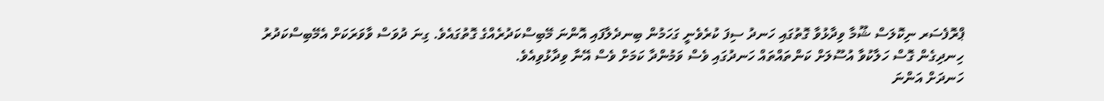ޕްރޮފެސަރ ނިކޮލަސް ޝޫމާ ވިދާޅުވާ ގޮތުގައި ހަނދު ސިފަ ކުރެވެނީ ގަހަމުން ބިނދެލާފައި އޮންނަ މޭބިސްކަދުރެއްގެ ގޮތުގައެވެ. ގިނަ ދުވަސް ވާވަރަކަށް އެމޭބިސްކަދުރު ހިނދިގެން ގޮސް ހަލާކުވާ އުސޫލަށް ކަންތައްތައް ހަނދުގައި ވެސް ވަމުންދާ ކަމަށް ވެސް އޭނާ ވިދާޅުވިއެވެ.
ހަނދަށް އަންނަ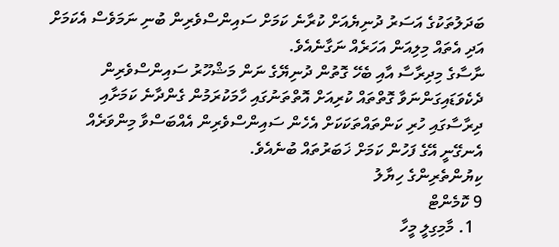ބަދަލުތަކުގެ އަސަރު ދުނިޔެއަށް ކުރާނެ ކަމަށް ސައިންސްވެރިން ބުނި ނަމަވެސް އެކަމަށް އަދި އެތައް މިލިއަން އަހަރެއް ނަގާނެއެވެ.
ނާސާގެ މިދިރާސާ އާއި ބެހޭ ގޮތުން ދުނިޔޭގެ ނަން މަޝްހޫރު ސައިންސްވެރިން ދެކެވަޑައިގަންނަވާ ގޮތްތައް ކުރިއަށް އޮތްތަނުގައި ހާމަކުރަމުން ގެންދާނެ ކަމަށާއި ދިރާސާގައި ހުރި ކަންތައްތަކަކަށް އެހެން ސައިންސްވެރިން އެއްބަސްވާ މިންވަރެއް އެނގޭނީ އޭގެ ފަހުން ކަމަށް ޚަބަރުތައް ބުނެއެވެ.
ކިޔުންތެރިންގެ ހިޔާލު
9 ކޮމެންޓް
  1. މާމިގިލީ މީހާ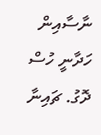ނާސާއިން ހަދާނީ ހުސް ދޮގު. ޗައިނާ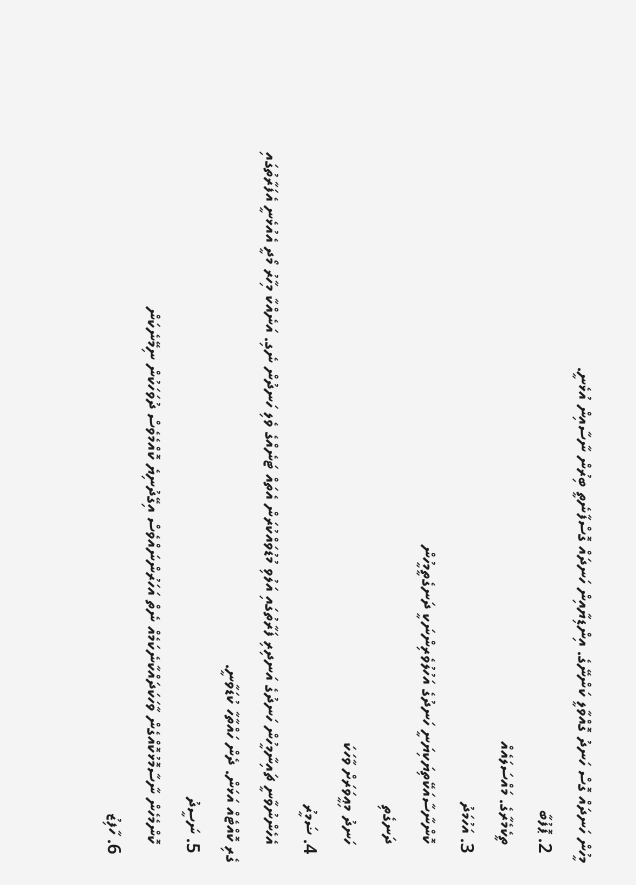މީހުން ހަނދައް ގޮސް ހަނދު ގޮއްވާލީ ކަންނޭގެ. އިންޑިޔާއިން ހަނދައް ގޮސްފާނެތީ ބިރުން ނާސާއިން އުޅެނީ.
  2. ޕޮފުބާ
    ތީކެމެރާގެ. މައްސަލައެއް
  3. އަހުމަދު
    ކޮންނާސާއަކޭތިޔަކިޔަނީ ހަނދުގެ އަހުލުވެރިންނަކީ ދަނގެތީމީހުން
    ދަނގެތި
    ހަނދު މިޢީވަރަށް ވާހަކަ
  4. ޟަމީރު
    އެހެންނުވާނީ ޗައިނާމީހުން ހަނދުގެ އަނދިރި ފަރާތުގައި އަލުވި މުޑުވައްކުރަން އެތައް ޓަނެއްގެ ވެލި ހަނދުން ނެގި. އަނެއްކާ މިހާރު މޯދީ އެއުޅެނީ އެފަރާތުގައި ގެރި ކޮއްޓެއް އަޅަން. ދެން ހައްތާހާ ކުޑަވާނީ.
  5. ނަސީދު
    ކޮންމެހެން ނާސާމޮޅުކޮއްގެން ވާހަކަދައްކާނެކަމެއް ނެތް އަހަރުންނައްވެސް އިގޭދުނިޔެ ކޮއްމެވެސް ދުވަހަކުން ނިމޭނެކަން
  6. ހާފިޒު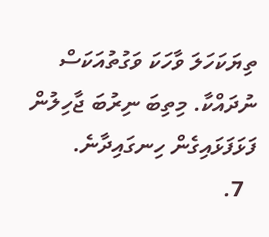ތިޔަކަހަލަ ވާހަކަ ވަގުތުއަކަސް ނުދައްކާ. މިތިބަ ނިރުބަ ޖާހިލުން ފަޅަފަޅައިގެން ހިނގައިދާނެ.
  7.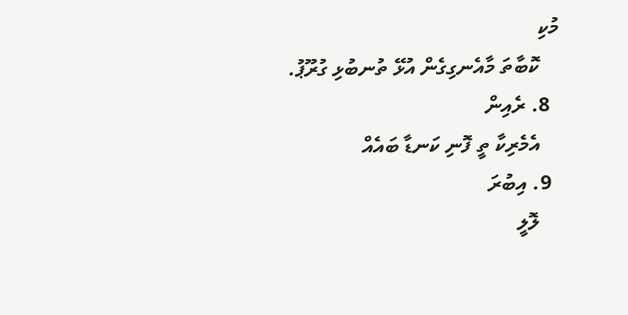މުކި
    ކޮބާތަ މާއެނގިގެން އުޅޭ ތުނބުޅި ގުރޫޕު.
  8. ރެއިން
    އެމެރިކާ ތީ ފޮނި ކަނޑާ ބައެއް
  9. އިބުރަ
    ލޮލީ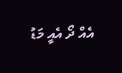އެއް ދޯ އެއީ މަޑު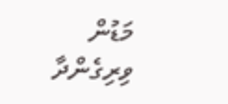މަޑުން ވިރިގެންދާ